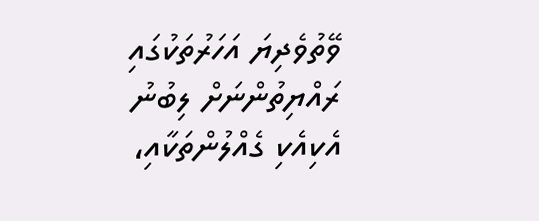ވޭތުވެދިޔަ އަހަރުތަކުގައި ރައްޔިތުންނަށް ލިބުނު އެކިއެކި ގެއްލުންތަކާއި،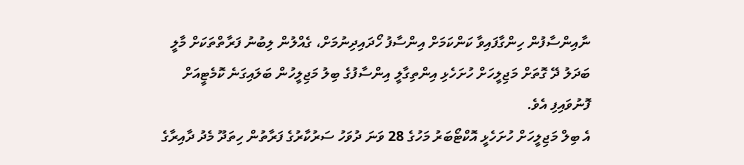ނާއިންސާފުން ހިންގާފައިވާ ކަންކަމަށް އިންސާފު ހޯދައިދިނުމަށް، ގެއްލުން ލިބުނު ފަރާތްތަކަށް މާލީ ބަދަލު ދޭ ގޮތަށް މަޖިލީހަށް ހުށަހެޅި އިންތިގާލީ އިންސާފުގެ ބިލު މަޖިލީހުން ބަލައިގަނެ ކޮމެޓީއަށް ފޮނުވައިފި އެވެ.
އެ ބިލް މަޖިލީހަށް ހުށަހެޅީ އޮކްޓޯބަރު މަހުގެ 28 ވަނަ ދުވަހު ސަރުކާރުގެ ފަރާތުން ހިތަދޫ މެދު ދާއިރާގެ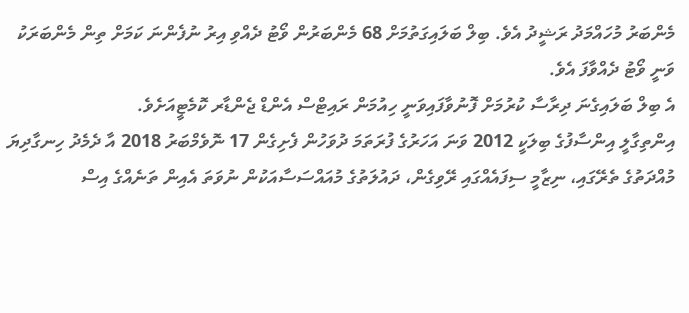މެންބަރު މުހައްމަދު ރަޝީދު އެވެ. ބިލް ބަލައިގަތުމަށް 68 މެންބަރުން ވޯޓު ދެއްވި އިރު ނުފެންނަ ކަމަށް ތިން މެންބަރަކު ވަނީ ވޯޓު ދެއްވާފަ އެވެ.
އެ ބިލް ބަލައިގެނަ ދިރާސާ ކުރުމަށް ފޮނުވާފައިވަނީ ހިއުމަން ރައިޓްސް އެންޑް ޖެންޑާރ ކޮމެޓީއަށެވެ.
އިންތިގާލީ އިންސާފުގެ ބިލަކީ 2012 ވަނަ އަހަރުގެ ފުރަތަމަ ދުވަހުން ފެށިގެން 17 ނޮވެމްބަރު 2018 އާ ދެމެދު ހިނގާދިޔަ މުއްދަތުގެ ތެރޭގައި، ނިޒާމީ ސިފައެއްގައި ރޭވިގެން، ދައުލަތުގެ މުއައްސަސާއަކުން ނުވަތަ އެއިން ތަނެއްގެ އިސް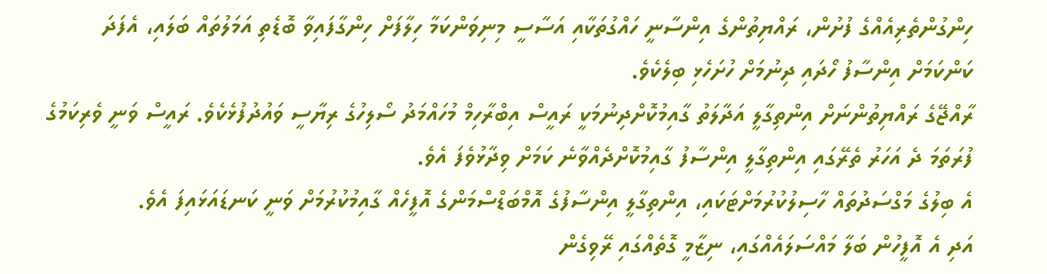ހިންގުންތެރިއެއްގެ ފުށުން، ރައްޔިތުންގެ އިންސާނީ ހައްގުތަކާއި އަސާސީ މިނިވަންކަމާ ހިލާފަށް ހިންގާފައިވާ ބޮޑެތި އަމަލުތައް ބަލައި، އެފަދަ ކަންކަމަށް އިންސާފު ހޯދައި ދިނުމަށް ހުށަހެޅި ބިލެކެވެ.
ރާއްޖޭގެ ރައްޔިތުންނަށް އިންތިގާލީ އަދާލަތު ގާއިމުކޮށްދިނުމަކީ ރައީސް އިބްރާހިމް މުހައްމަދު ސޯލިހުގެ ރިޔާސީ ވައުދުފުޅެކެވެ. ރައީސް ވަނީ ވެރިކަމުގެ ފުރަތަމަ ދެ އަހަރު ތެރޭގައި އިންތިގާލީ އިންސާފު ގާއިމުކޮށްދެއްވާނެ ކަމަށް ވިދާޅުވެފަ އެވެ.
އެ ބިލުގެ މަގްސަދުތައް ހާސިލުކުރުމަށްޓަކައި، އިންތިގާލީ އިންސާފުގެ އޮމްބަޑްސްމަންގެ އޮފީހެއް ގާއިމުކުރުމަށް ވަނީ ކަނޑައަޅައިފަ އެވެ.
އަދި އެ އޮފީހުން ބަލާ މައްސަލައެއްގައި، ނިޒާމީ ގޮތެއްގައި ރޭވިގެން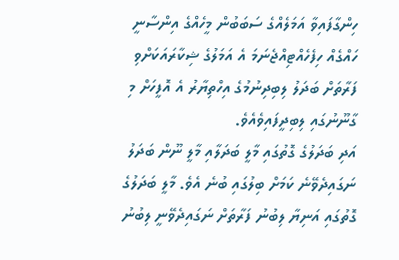ހިންގާފައިވާ އަމަލެއްގެ ސަބަބުން މީހެއްގެ އިންސާނީ ހައްގެއް ހިފެހެއްޓިއްޖެނަމަ އެ އަމަލުގެ ޝިކާރައަކަށްވި ފަރާތަށް ބަދަލު ލިބިދިނުމުގެ އިހްތިޔާރު އެ އޮފީހަށް މި ގާނޫނުގައި ލިބިދީފައިވެއެވެ.
އަދި ބަދަލުގެ ގޮތުގައި މާލީ ބަދަލާއި މާލީ ނޫން ބަދަލު ނަގައިދެވޭނެ ކަމަށް ބިލުގައި ބުނެ އެވެ. މާލީ ބަދަލުގެ ގޮތުގައި އަނިޔާ ލިބުނު ފަރާތަށް ނަގައިދެވޭނީ ލިބުނު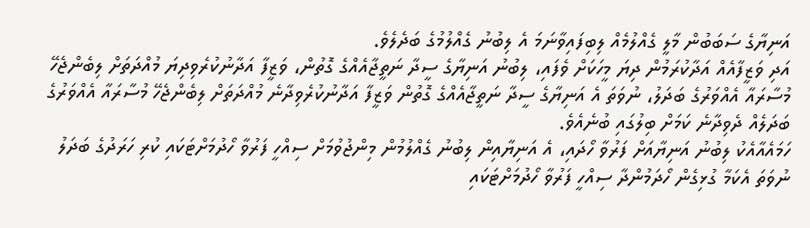އަނިޔާގެ ސަބަބުން މާލީ ގެއްލުމެއް ލިބިފައިވާނަމަ އެ ލިބުނު ގެއްލުމުގެ ބަދެލެވެ.
އަދި ވަޒީފާއެއް އަދާކުރަމުން ދިޔަ މީހަކަށް ވެފައި، ލިބުނު އަނިޔާގެ ސީދާ ނަތީޖާއެއްގެ ގޮތުން، ވަޒީފާ އަދާނުކުރެވިދިޔަ މުއްދަތަށް ލިބެންޖެހޭ މުސާރައާ އެއްވަރުގެ ބަދަލު، ނުވަތަ އެ އަނިޔާގެ ސީދާ ނަތީޖާއެއްގެ ގޮތުން ވަޒީފާ އަދާނުކުރެވިދާނެ މުއްދަތަށް ލިބެންޖެހޭ މުސާރައާ އެއްވަރުގެ ބަދަލެއް ދެވިދާނެ ކަމަށް ބިލުގައި ބުނެއެވެ.
ހަމައެއާއެކު ލިބުނު އަނިޔާއަށް ފަރުވާ ހޯދައި، އެ އަނިޔާއިން ލިބުނު ގެއްލުމުން މިންޖުވުމަށް ސިއްހީ ފަރުވާ ހޯދުމަށްޓަކައި ކުރި ހަރަދުގެ ބަދަލު ނުވަތަ އެކަމާ ގުޅިގެން ހޯދަމުންދާ ސިއްހީ ފަރުވާ ހޯދުމަށްޓަކައި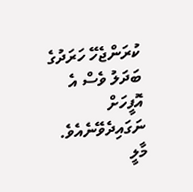ކުރަންޖެހޭ ހަރަދުގެ ބަދަލު ވެސް އެ އޮފީހަށް ނަގައިދެވޭނެއެވެ.
މާލީ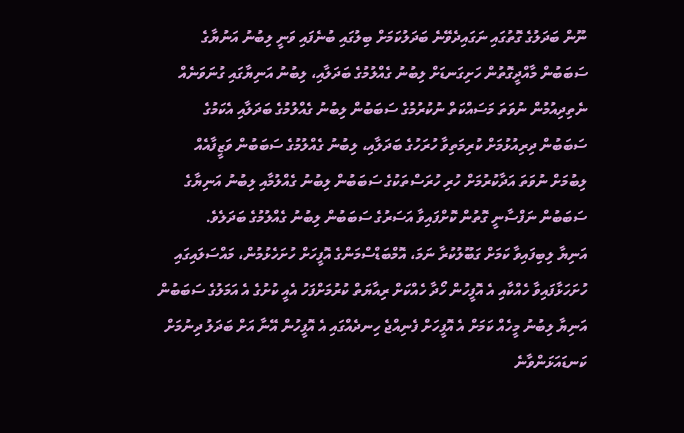ނޫން ބަދަލުގެ ގޮތުގައި ނަގައިދެވޭނެ ބަދަލުކަމަށް ބިލުގައި ބުނެފައި ވަނީ ލިބުނު އަނުޔާގެ ސަބަބުން މާއްދީގޮތުން ހަށިގަނޑަށް ލިބުނު ގެއްލުމުގެ ބަދަލާއި، ލިބުނު އަނިޔާގައި ގުނަވަނެއް ނެތިދިއުމުން ނުވަތަ މަސައްކަތް ނުކުރުމުގެ ސަބަބުން ލިބުނު ގެއްލުމުގެ ބަދަލާއި އެކަމުގެ ސަބަބުން ދިރިއުޅުމަށް ކުރިމަތިވާ ހުރަހުގެ ބަދަލާއި، ލިބުނު ގެއްލުމުގެ ސަބަބުން ވަޒީފާއެއް ލިބުމަށް ނުވަތަ އަދާކުރުމަށް ހުރި ހުރަސްތަކުގެ ސަބަބުން ލިބުނު ގެއްލުމާއި ލިބުނު އަނިޔާގެ ސަބަބުން ނަފްސާނީ ގޮތުން ކޮށްފައިވާ އަސަރުގެ ސަބަބުން ލިބުނު ގެއްލުމުގެ ބަދަލެވެ.
އަނިޔާ ލިބިފައިވާ ކަމަށް ގަބޫލުކުރާ ނަމަ، އޮމްބަޑްސްމަންގެ އޮފީހަށް ހުށަހެޅުމުން، މައްސަލައިގައި ހުށަހަޅާފައިވާ ހެއްކާއި އެ އޮފީހުން ހޯދާ ހެއްކަށް ރިއާޔަތް ކުރުމަށްފަހު އެއީ ކުށުގެ އެ އަމަލުގެ ސަބަބުން އަނިޔާ ލިބުނު މީހެއް ކަމަށް އެ އޮފީހަށް ފެނިއްޖެ ހިނދެއްގައި އެ އޮފީހުން އޭނާ އަށް ބަދަލު ދިނުމަށް ކަނޑައަޅަންވާނެ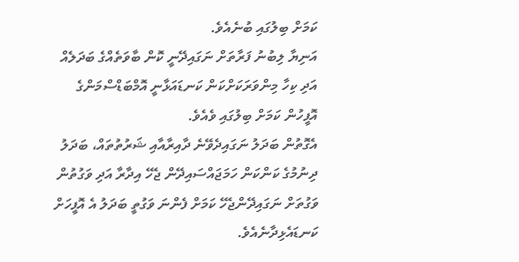ކަމަށް ބިލުގައި ބުނެއެވެ.
އަނިޔާ ލިބުނު ފަރާތަށް ނަގައިދޭނީ ކޮން ބާވަތެއްގެ ބަދަލެއް އަދި ކިހާ މިންވަރަކަށްކަން ކަނޑައަޅާނީ އޮމްބަޑްސްމަންގެ އޮފީހުން ކަމަށް ބިލުގައި ވެއެވެ.
އެގޮތުން ބަދަލު ނަގައިދެވޭނެ ދާއިރާއާއި ޝަރުތުތައް، ބަދަލު ދިނުމުގެ ކަންކަން ހަމަޖައްސައިދޭން ޖެހޭ އިދާރާ އަދި ވަގުތުން ވަގުތަށް ނަގައިދޭންޖެހޭ ކަމަށް ފެންނަ ވަގުތީ ބަދަލު އެ އޮފީހަށް ކަނޑައެޅިދާނެއެވެ.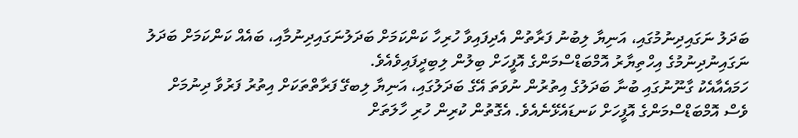ބަދަލު ނަގައިދިނުމުގައި، އަނިޔާ ލިބުނު ފަރާތުން އެދިފައިވާ ހުރިހާ ކަންކަމަށް ބަދަލުނަގައިދިނުމާއި، ބައެއް ކަންކަމަށް ބަދަލު ނަގައިނުދިނުމުގެ އިހްތިޔާރު އޮމްބަޑްސްމަންގެ އޮފީހަށް ބިލުން ލިބިދީފައިވެއެވެ.
ހަމައެއާއެކު ގާނޫނުގައި ބުނާ ބަދަލުގެ އިތުރުން ނުވަތަ އޭގެ ބަދަލުގައި، އަނިޔާ ލިބގޭ ފަރާތްތަކަށް އިތުރު ފަރުވާ ދިނުމަށް ވެސް އޮމްބަޑްސްމަންގެ އޮފީހަށް ކަނޑައެޅޭނެއެވެ. އެގޮތުން ކުރިން ހުރި ހާލަތަށް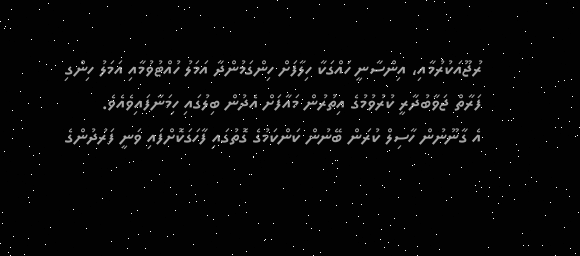ރުޖޫއަކުރުމާއި، އިންސާނީ ހައްގަކާ ހިލާފަށް ހިންގަމުންދާ އަމަލު ހުއްޓުވުމާއި އަމަލު ހިންގި ފަރާތް ޖަވާބުދާރީ ކުރުވުމުގެ އިތުރުން މައާފަށް އެދުން ބިލުގައި ހިމަނާފައިވެއެވެ.
އެ ގާނޫނުން ހާސިލް ކުރަން ބޭނުން ކަންކަމުގެ ގޮތުގައި ފާހަގަކޮށްފައި ވަނީ ފަރުދުންގެ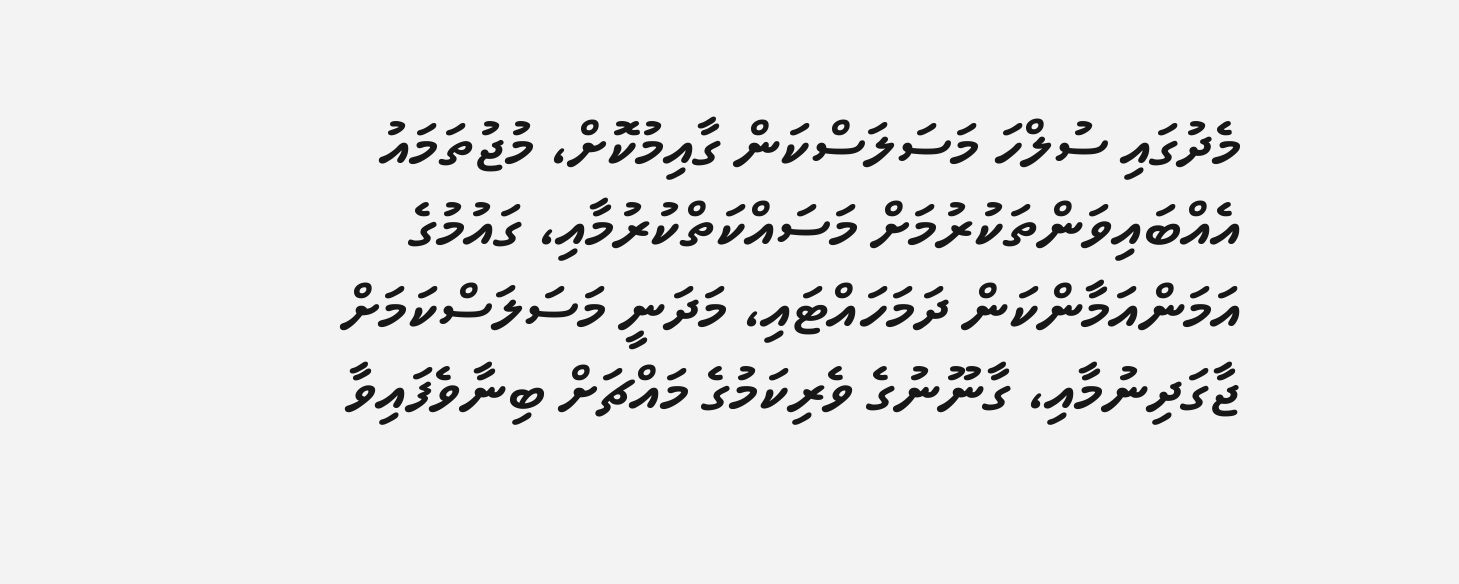މެދުގައި ސުލްހަ މަސަލަސްކަން ގާއިމުކޮށް، މުޖުތަމައު އެއްބައިވަންތަކުރުމަށް މަސައްކަތްކުރުމާއި، ގައުމުގެ އަމަންއަމާންކަން ދަމަހައްޓައި، މަދަނީ މަސަލަސްކަމަށް ޖާގަދިނުމާއި، ގާނޫނުގެ ވެރިކަމުގެ މައްޗަށް ބިނާވެފައިވާ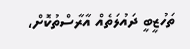ތަހުޒީބީ ދައުލަތެއް އާރާސްތުކޮށް،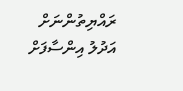ރައްޔިތުންނަށް އަދުލު އިންސާފަށް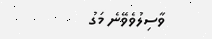ވާސިލުވެވޭނެ މަގު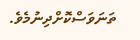ތަނަވަސްކޮށްދިނުމެވެ.